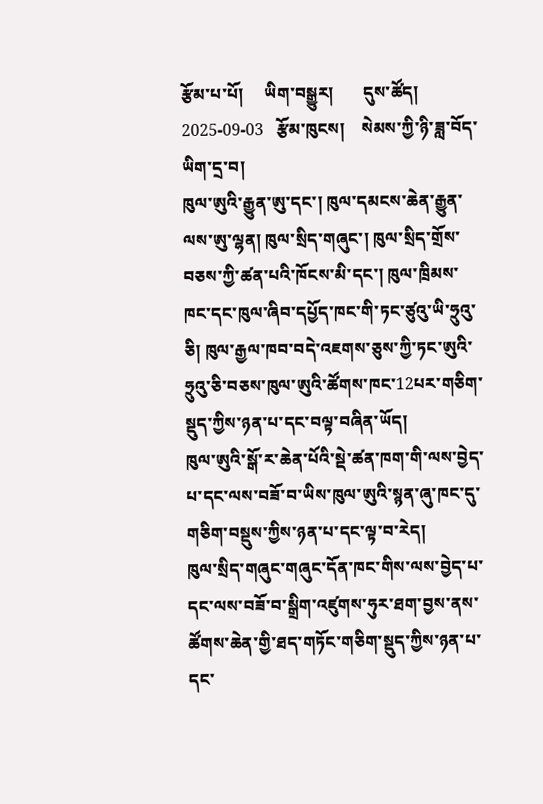རྩོམ་པ་པོ།     ཡིག་བསྒྱུར།       དུས་ཚོད།   2025-09-03   རྩོམ་ཁུངས།    སེམས་ཀྱི་ཉི་ཟླ་བོད་ཡིག་དྲ་བ།
ཁུལ་ཨུའི་རྒྱུན་ཨུ་དང་། ཁུལ་དམངས་ཆེན་རྒྱུན་ལས་ཨུ་ལྷན། ཁུལ་སྲིད་གཞུང་། ཁུལ་སྲིད་གྲོས་བཅས་ཀྱི་ཚན་པའི་ཁོངས་མི་དང་། ཁུལ་ཁྲིམས་ཁང་དང་ཁུལ་ཞིབ་དཔྱོད་ཁང་གི་ཏང་ཙུའུ་ཡི་ཧྲུའུ་ཅི། ཁུལ་རྒྱལ་ཁབ་བདེ་འཇགས་ཅུས་ཀྱི་ཏང་ཨུའི་ཧྲུའུ་ཅི་བཅས་ཁུལ་ཨུའི་ཚོགས་ཁང་12པར་གཅིག་སྡུད་ཀྱིས་ཉན་པ་དང་བལྟ་བཞིན་ཡོད།
ཁུལ་ཨུའི་སྒོ་ར་ཆེན་པོའི་སྡེ་ཚན་ཁག་གི་ལས་བྱེད་པ་དང་ལས་བཟོ་བ་ཡིས་ཁུལ་ཨུའི་སྙན་ཞུ་ཁང་དུ་གཅིག་བསྡུས་ཀྱིས་ཉན་པ་དང་ལྟ་བ་རེད།
ཁུལ་སྲིད་གཞུང་གཞུང་དོན་ཁང་གིས་ལས་བྱེད་པ་དང་ལས་བཟོ་བ་སྒྲིག་འཛུགས་ཧུར་ཐག་བྱས་ནས་ཚོགས་ཆེན་གྱི་ཐད་གཏོང་གཅིག་སྡུད་ཀྱིས་ཉན་པ་དང་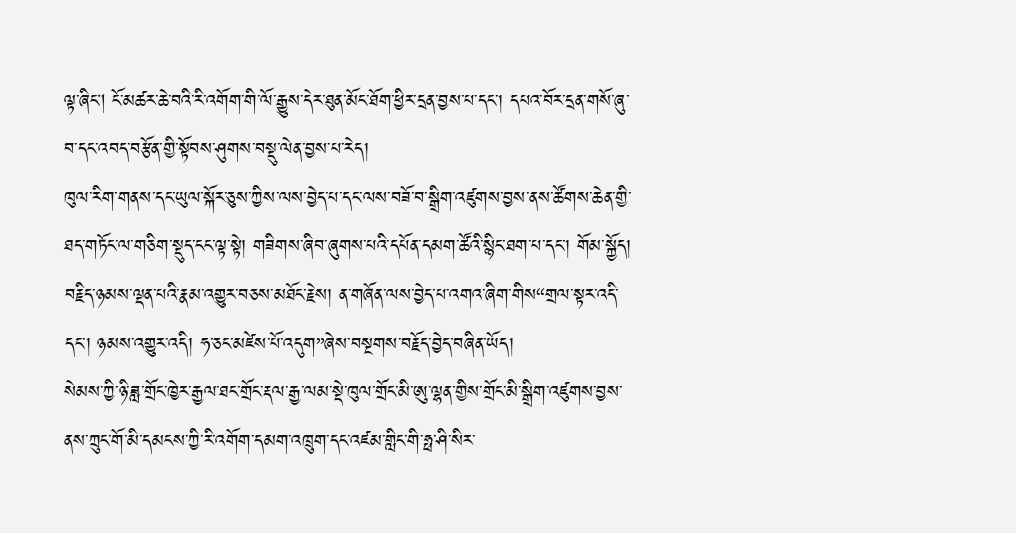ལྟ་ཞིང། ངོ་མཚར་ཆེ་བའི་རི་འགོག་གི་ལོ་རྒྱུས་དེར་ཐུན་མོང་ཐོག་ཕྱིར་དྲན་བྱས་པ་དང་། དཔའ་བོར་དྲན་གསོ་ཞུ་བ་དང་འབད་བརྩོན་གྱི་སྟོབས་ཤུགས་བསྡུ་ལེན་བྱས་པ་རེད།
ཁུལ་རིག་གནས་དང་ཡུལ་སྐོར་ཅུས་ཀྱིས་ལས་བྱེད་པ་དང་ལས་བཟོ་བ་སྒྲིག་འཛུགས་བྱས་ནས་ཚོགས་ཆེན་གྱི་ཐད་གཏོང་ལ་གཅིག་སྡུད་ངང་ལྟ་སྟེ། གཟིགས་ཞིབ་ཞུགས་པའི་དཔོན་དམག་ཚོའི་སྙིང་ཐག་པ་དང་། གོམ་སྐྱོད། བརྗིད་ཉམས་ལྡན་པའི་རྣམ་འགྱུར་བཅས་མཐོང་རྗེས། ན་གཞོན་ལས་བྱེད་པ་འགའ་ཞིག་གིས“གྲལ་སྟར་འདི་དང་། ཉམས་འགྱུར་འདི། ཧ་ཅང་མཛེས་པོ་འདུག”ཞེས་བསྔགས་བརྗོད་བྱེད་བཞིན་ཡོད།
སེམས་ཀྱི་ཉི་ཟླ་གྲོང་ཁྱེར་རྒྱལ་ཐང་གྲོང་རྡལ་རྒྱ་ལམ་སྡེ་ཁུལ་གྲོང་མི་ཨུ་ལྷན་གྱིས་གྲོང་མི་སྒྲིག་འཛུགས་བྱས་ནས་ཀྲུང་གོ་མི་དམངས་ཀྱི་རི་འགོག་དམག་འཁྲུག་དང་འཛམ་གླིང་གི་ཧྥ་ཤི་སིར་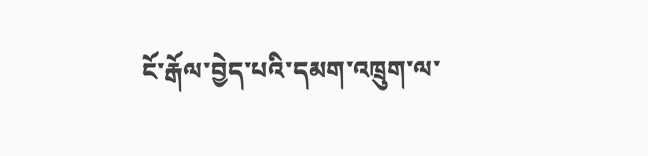ངོ་རྒོལ་བྱེད་པའི་དམག་འཁྲུག་ལ་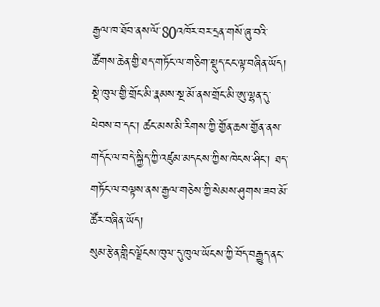རྒྱལ་ཁ་ཐོབ་ནས་ལོ་80འཁོར་བར་དྲན་གསོ་ཞུ་བའི་ཚོགས་ཆེན་གྱི་ཐད་གཏོང་ལ་གཅིག་སྡུད་ངང་ལྟ་བཞིན་ཡོད། སྡེ་ཁུལ་གྱི་གྲོང་མི་རྣམས་སྔ་མོ་ནས་གྲོང་མི་ཨུ་ལྷན་དུ་ཕེབས་བ་དང་། ཚང་མས་མི་རིགས་ཀྱི་གྱོན་ཆས་གྱོན་ནས་གདོང་ལ་བདེ་སྐྱིད་ཀྱི་འཛུམ་མདངས་ཀྱིས་ཁེངས་ཤིང་། ཐད་གཏོང་ལ་བལྟས་ནས་རྒྱལ་གཅེས་ཀྱི་སེམས་ཤུགས་ཟབ་མོ་ཚོར་བཞིན་ཡོད།
སུམ་རྩེན་གླིང་ལྗོངས་ཁུལ་དུ་ཁུལ་ཡོངས་ཀྱི་བོད་བརྒྱུད་ནང་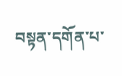བསྟན་དགོན་པ་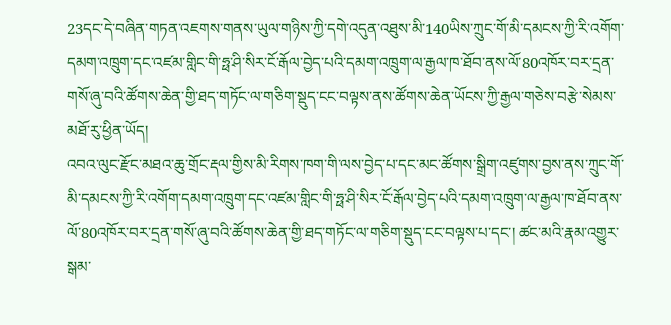23དང་དེ་བཞིན་གཏན་འཇགས་གནས་ཡུལ་གཉིས་ཀྱི་དགེ་འདུན་འཐུས་མི་140ཡིས་ཀྲུང་གོ་མི་དམངས་ཀྱི་རི་འགོག་དམག་འཁྲུག་དང་འཛམ་གླིང་གི་ཧྥ་ཤི་སིར་ངོ་རྒོལ་བྱེད་པའི་དམག་འཁྲུག་ལ་རྒྱལ་ཁ་ཐོབ་ནས་ལོ་80འཁོར་བར་དྲན་གསོ་ཞུ་བའི་ཚོགས་ཆེན་གྱི་ཐད་གཏོང་ལ་གཅིག་སྡུད་ངང་བལྟས་ནས་ཚོགས་ཆེན་ཡོངས་ཀྱི་རྒྱལ་གཅེས་བརྩེ་སེམས་མཐོ་རུ་ཕྱིན་ཡོད།
འབའ་ལུང་རྫོང་མཐའ་ཆུ་གྲོང་རྡལ་གྱིས་མི་རིགས་ཁག་གི་ལས་བྱེད་པ་དང་མང་ཚོགས་སྒྲིག་འཛུགས་བྱས་ནས་ཀྲུང་གོ་མི་དམངས་ཀྱི་རི་འགོག་དམག་འཁྲུག་དང་འཛམ་གླིང་གི་ཧྥ་ཤི་སིར་ངོ་རྒོལ་བྱེད་པའི་དམག་འཁྲུག་ལ་རྒྱལ་ཁ་ཐོབ་ནས་ལོ་80འཁོར་བར་དྲན་གསོ་ཞུ་བའི་ཚོགས་ཆེན་གྱི་ཐད་གཏོང་ལ་གཅིག་སྡུད་ངང་བལྟས་པ་དང་། ཚང་མའི་རྣམ་འགྱུར་སྒམ་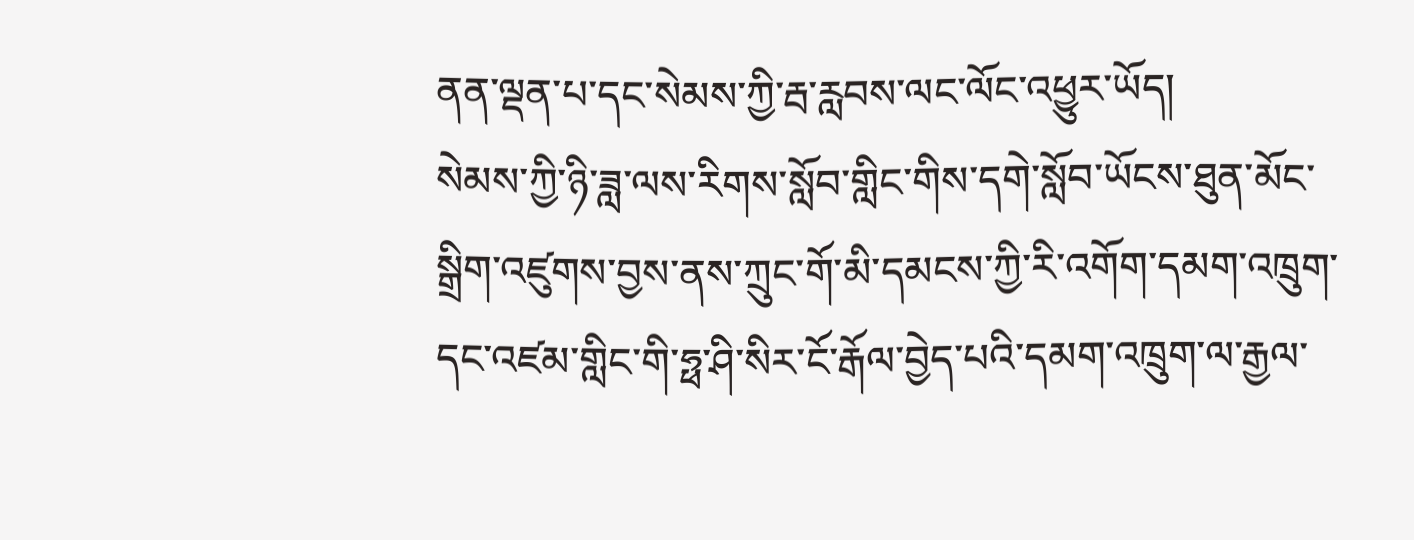ནན་ལྡན་པ་དང་སེམས་ཀྱི་རྦ་རླབས་ལང་ལོང་འཕྱུར་ཡོད།
སེམས་ཀྱི་ཉི་ཟླ་ལས་རིགས་སློབ་གླིང་གིས་དགེ་སློབ་ཡོངས་ཐུན་མོང་སྒྲིག་འཛུགས་བྱས་ནས་ཀྲུང་གོ་མི་དམངས་ཀྱི་རི་འགོག་དམག་འཁྲུག་དང་འཛམ་གླིང་གི་ཧྥ་ཤི་སིར་ངོ་རྒོལ་བྱེད་པའི་དམག་འཁྲུག་ལ་རྒྱལ་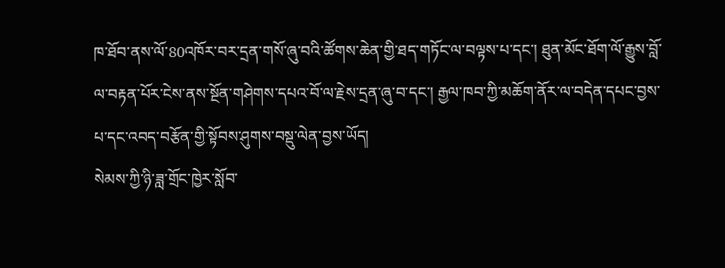ཁ་ཐོབ་ནས་ལོ་80འཁོར་བར་དྲན་གསོ་ཞུ་བའི་ཚོགས་ཆེན་གྱི་ཐད་གཏོང་ལ་བལྟས་པ་དང་། ཐུན་མོང་ཐོག་ལོ་རྒྱུས་བློ་ལ་བརྟན་པོར་ངེས་ནས་སྔོན་གཤེགས་དཔའ་བོ་ལ་རྗེས་དྲན་ཞུ་བ་དང་། རྒྱལ་ཁབ་ཀྱི་མཆོག་ནོར་ལ་བདེན་དཔང་བྱས་པ་དང་འབད་བརྩོན་གྱི་སྟོབས་ཤུགས་བསྡུ་ལེན་བྱས་ཡོད།
སེམས་ཀྱི་ཉི་ཟླ་གྲོང་ཁྱེར་སློབ་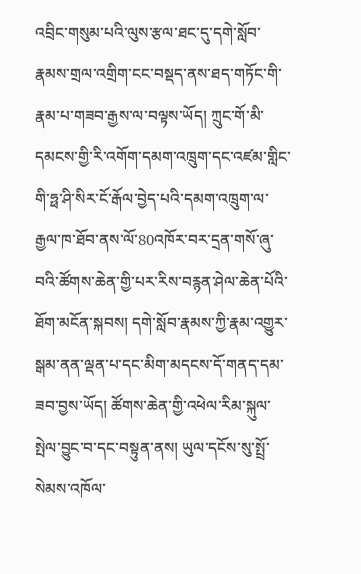འབྲིང་གསུམ་པའི་ལུས་རྩལ་ཐང་དུ་དགེ་སློབ་རྣམས་གྲལ་འགྲིག་ངང་བསྡད་ནས་ཐད་གཏོང་གི་རྣམ་པ་གཟབ་རྒྱས་ལ་བལྟས་ཡོད། ཀྲུང་གོ་མི་དམངས་གྱི་རི་འགོག་དམག་འཁྲུག་དང་འཛམ་གླིང་གི་ཧྥ་ཤི་སིར་ངོ་རྒོལ་བྱེད་པའི་དམག་འཁྲུག་ལ་རྒྱལ་ཁ་ཐོབ་ནས་ལོ་80འཁོར་བར་དྲན་གསོ་ཞུ་བའི་ཚོགས་ཆེན་གྱི་པར་རིས་བརྙན་ཤེལ་ཆེན་པོའི་ཐོག་མངོན་སྐབས། དགེ་སློབ་རྣམས་ཀྱི་རྣམ་འགྱུར་སྒམ་ནན་ལྡན་པ་དང་མིག་མདངས་དོ་གནད་དམ་ཟབ་བྱས་ཡོད། ཚོགས་ཆེན་གྱི་འཕེལ་རིམ་སྐུལ་སྤེལ་བྱུང་བ་དང་བསྟུན་ནས། ཡུལ་དངོས་སུ་སྤྲོ་སེམས་འཁོལ་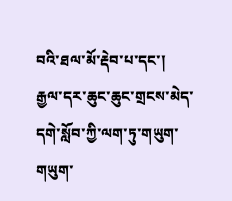བའི་ཐལ་མོ་རྡེབ་པ་དང་། རྒྱལ་དར་ཆུང་ཆུང་གྲངས་མེད་དགེ་སློབ་ཀྱི་ལག་ཏུ་གཡུག་གཡུག་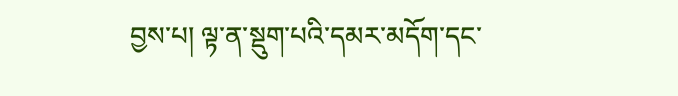བྱས་པ། ལྟ་ན་སྡུག་པའི་དམར་མདོག་དང་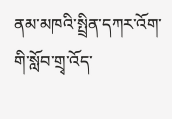ནམ་མཁའི་སྤྲིན་དཀར་འོག་གི་སློབ་གྲྭ་འོད་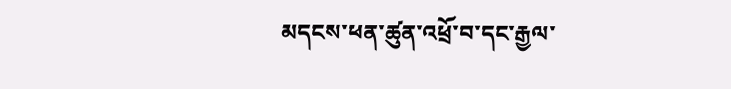མདངས་ཕན་ཚུན་འཕྲོ་བ་དང་རྒྱལ་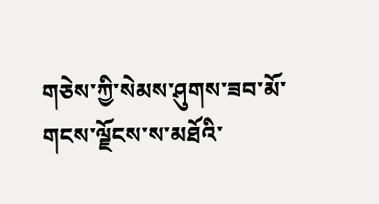གཅེས་ཀྱི་སེམས་ཤུགས་ཟབ་མོ་གངས་ལྗོངས་ས་མཐོའི་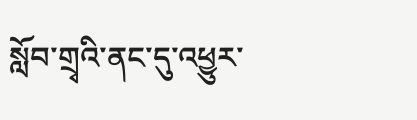སློབ་གྲྭའི་ནང་དུ་འཕྱུར་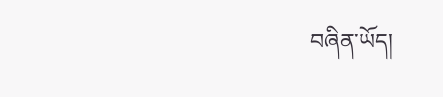བཞིན་ཡོད།